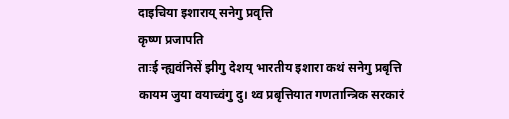दाइचिया इशाराय् सनेगु प्रवृत्ति
कृष्ण प्रजापति
ताःई न्ह्यवंनिसें झीगु देशय् भारतीय इशारा कथं सनेगु प्रबृत्ति कायम जुया वयाच्वंगु दु। थ्व प्रबृत्तियात गणतान्त्रिक सरकारं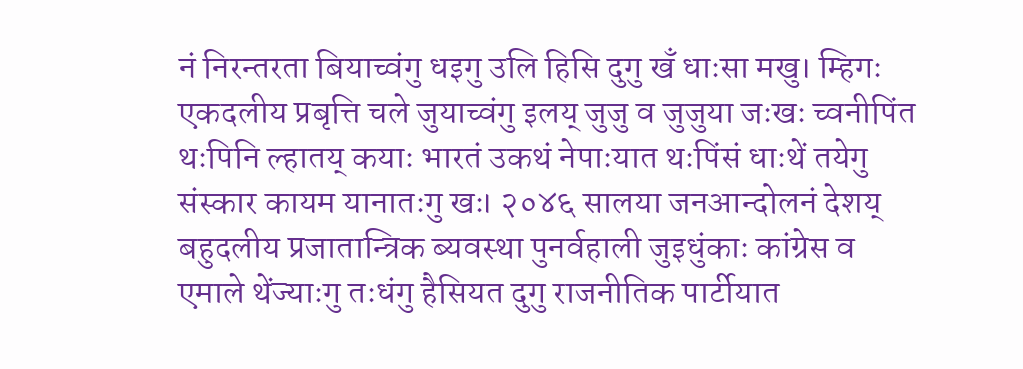नं निरन्तरता बियाच्वंगु धइगु उलि हिसि दुगु खँ धाःसा मखु। म्हिगः एकदलीय प्रबृत्ति चले जुयाच्वंगु इलय् जुजु व जुजुया जःखः च्वनीपिंत थःपिनि ल्हातय् कयाः भारतं उकथं नेपाःयात थःपिंसं धाःथें तयेगु संस्कार कायम यानातःगु खः। २०४६ सालया जनआन्दोलनं देशय् बहुदलीय प्रजातान्त्रिक ब्यवस्था पुनर्वहाली जुइधुंकाः कांग्रेस व एमाले थेंज्याःगु तःधंगु हैसियत दुगु राजनीतिक पार्टीयात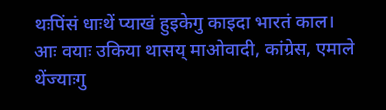थःपिंसं धाःथें प्याखं हुइकेगु काइदा भारतं काल। आः वयाः उकिया थासय् माओवादी, कांग्रेस, एमाले थेंज्याःगु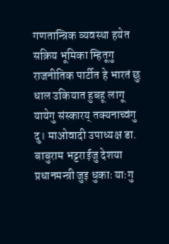गणतान्त्रिक व्यवस्था हयेत सक्रिय भूमिका म्हितूगु राजनीतिक पार्टीत हे भारतं छु धाल उकियात हुबहू लागू यायेगु संस्कारय् तक्यनाच्वंगु दु। माओवादी उपाध्यक्ष डा. बाबुराम भट्टराईजु देशया प्रधानमन्त्री जुइ धुकाः याःगु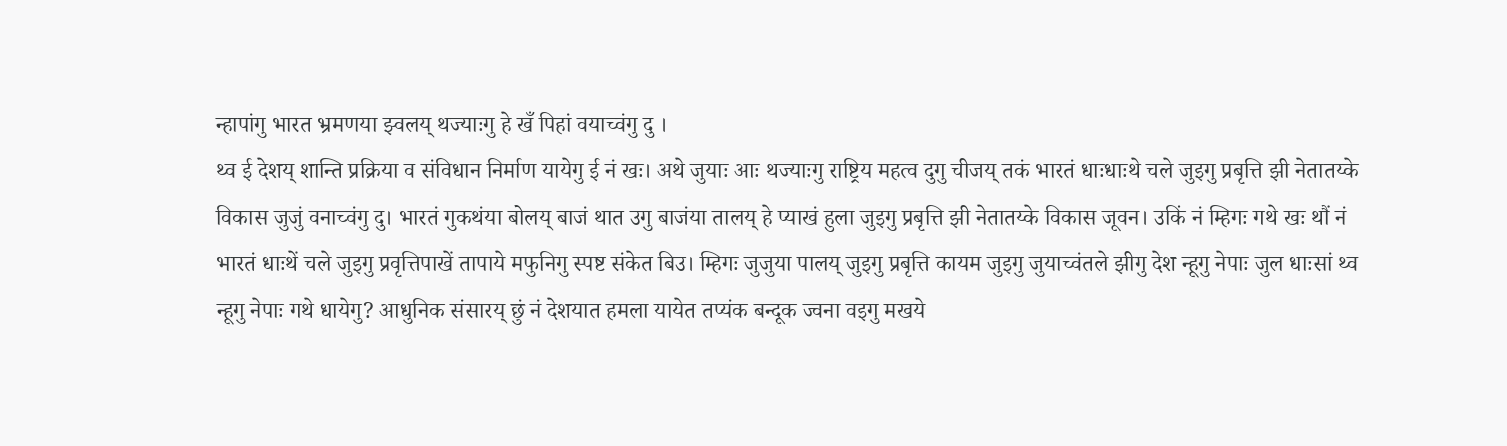न्हापांगु भारत भ्रमणया झ्वलय् थज्याःगु हे खँ पिहां वयाच्वंगु दु ।
थ्व ई देशय् शान्ति प्रक्रिया व संविधान निर्माण यायेगु ई नं खः। अथे जुयाः आः थज्याःगु राष्ट्रिय महत्व दुगु चीजय् तकं भारतं धाःधाःथे चले जुइगु प्रबृत्ति झी नेतातय्के विकास जुजुं वनाच्वंगु दु। भारतं गुकथंया बोलय् बाजं थात उगु बाजंया तालय् हे प्याखं हुला जुइगु प्रबृत्ति झी नेतातय्के विकास जूवन। उकिं नं म्हिगः गथे खः थौं नं भारतं धाःथें चले जुइगु प्रवृत्तिपाखें तापाये मफुनिगु स्पष्ट संकेत बिउ। म्हिगः जुजुया पालय् जुइगु प्रबृत्ति कायम जुइगु जुयाच्वंतले झीगु देश न्हूगु नेपाः जुल धाःसां थ्व न्हूगु नेपाः गथे धायेगु? आधुनिक संसारय् छुं नं देशयात हमला यायेत तप्यंक बन्दूक ज्वना वइगु मखये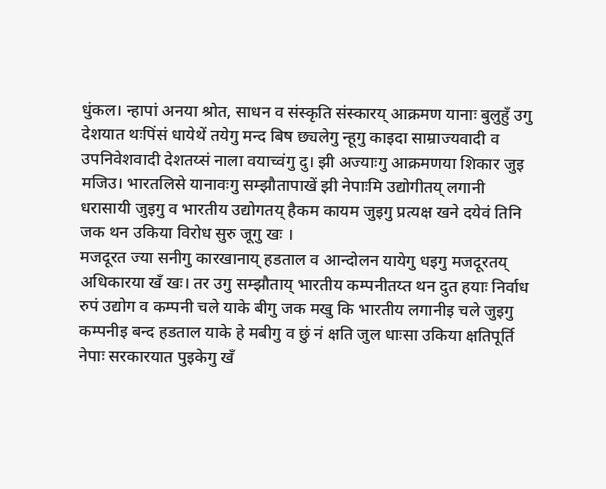धुंकल। न्हापां अनया श्रोत, साधन व संस्कृति संस्कारय् आक्रमण यानाः बुलुहुँ उगु देशयात थःपिंसं धायेथें तयेगु मन्द बिष छ्यलेगु न्हूगु काइदा साम्राज्यवादी व उपनिवेशवादी देशतय्सं नाला वयाच्वंगु दु। झी अज्याःगु आक्रमणया शिकार जुइ मजिउ। भारतलिसे यानावःगु सम्झौतापाखें झी नेपाःमि उद्योगीतय् लगानी धरासायी जुइगु व भारतीय उद्योगतय् हैकम कायम जुइगु प्रत्यक्ष खने दयेवं तिनि जक थन उकिया विरोध सुरु जूगु खः ।
मजदूरत ज्या सनीगु कारखानाय् हडताल व आन्दोलन यायेगु धइगु मजदूरतय् अधिकारया खँ खः। तर उगु सम्झौताय् भारतीय कम्पनीतय्त थन दुत हयाः निर्वाध रुपं उद्योग व कम्पनी चले याके बीगु जक मखु कि भारतीय लगानीइ चले जुइगु कम्पनीइ बन्द हडताल याके हे मबीगु व छुं नं क्षति जुल धाःसा उकिया क्षतिपूर्ति नेपाः सरकारयात पुइकेगु खँ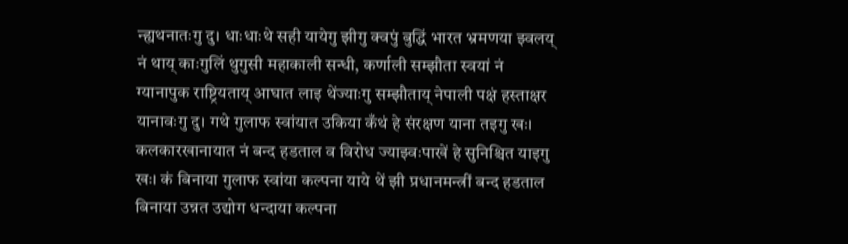न्ह्यथनातःगु दु। धाःधाःथे सही यायेगु झीगु क्वपुं बुद्धिं भारत भ्रमणया झ्वलय् नं थाय् काःगुलिं थुगुसी महाकाली सन्धी, कर्णाली सम्झौता स्वयां नं ग्यानापुक राष्ट्रियताय् आघात लाइ थेंज्याःगु सम्झौताय् नेपाली पक्षं हस्ताक्षर यानावःगु दु। गथे गुलाफ स्वांयात उकिया कँथं हे संरक्षण याना तइगु खः। कलकारखानायात नं बन्द हडताल व विरोध ज्याझ्वःपाखें हे सुनिश्चित याइगु खः। कं बिनाया गुलाफ स्वांया कल्पना याये थें झी प्रधानमन्त्रीं बन्द हडताल बिनाया उन्नत उद्योग धन्दाया कल्पना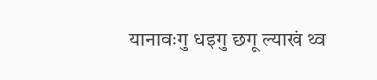यानावःगु धइगु छगू ल्याखं थ्व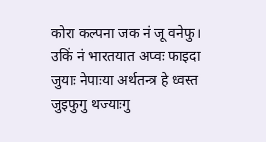कोरा कल्पना जक नं जू वनेफु। उकिं नं भारतयात अप्वः फाइदा जुयाः नेपाःया अर्थतन्त्र हे ध्वस्त जुइफुगु थज्याःगु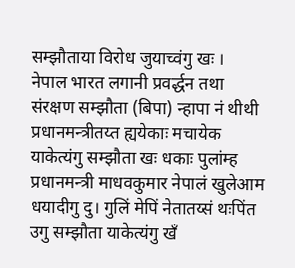सम्झौताया विरोध जुयाच्वंगु खः ।
नेपाल भारत लगानी प्रवर्द्धन तथा संरक्षण सम्झौता (बिपा) न्हापा नं थीथी प्रधानमन्त्रीतय्त ह्ययेकाः मचायेक याकेत्यंगु सम्झौता खः धकाः पुलांम्ह प्रधानमन्त्री माधवकुमार नेपालं खुलेआम धयादीगु दु। गुलिं मेपिं नेतातय्सं थःपिंत उगु सम्झौता याकेत्यंगु खँ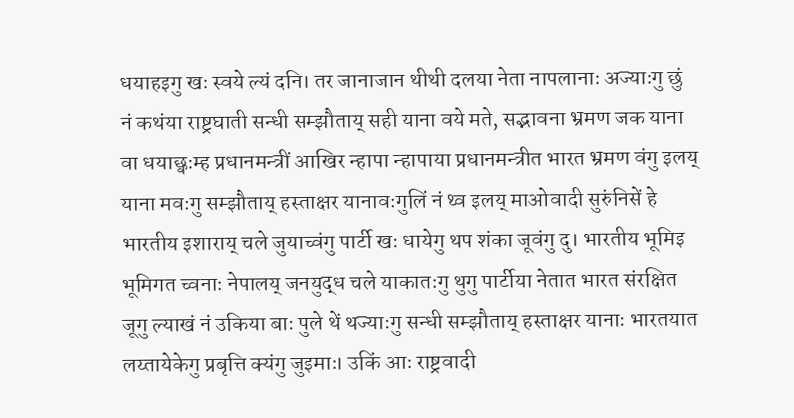धयाहइगु खः स्वये ल्यं दनि। तर जानाजान थीथी दलया नेता नापलानाः अज्याःगु छुं नं कथंया राष्ट्रघाती सन्धी सम्झौताय् सही याना वये मते, सद्भावना भ्रमण जक याना वा धयाछ्वःम्ह प्रधानमन्त्रीं आखिर न्हापा न्हापाया प्रधानमन्त्रीत भारत भ्रमण वंगु इलय् याना मवःगु सम्झौताय् हस्ताक्षर यानावःगुलिं नं थ्व इलय् माओवादी सुरुंनिसें हे भारतीय इशाराय् चले जुयाच्वंगु पार्टी खः धायेगु थप शंका जूवंगु दु। भारतीय भूमिइ भूमिगत च्वनाः नेपालय् जनयुद्ध चले याकातःगु थुगु पार्टीया नेतात भारत संरक्षित जूगु ल्याखं नं उकिया बाः पुले थें थज्याःगु सन्धी सम्झौताय् हस्ताक्षर यानाः भारतयात लय्तायेकेगु प्रबृत्ति क्यंगु जुइमाः। उकिं आः राष्ट्रवादी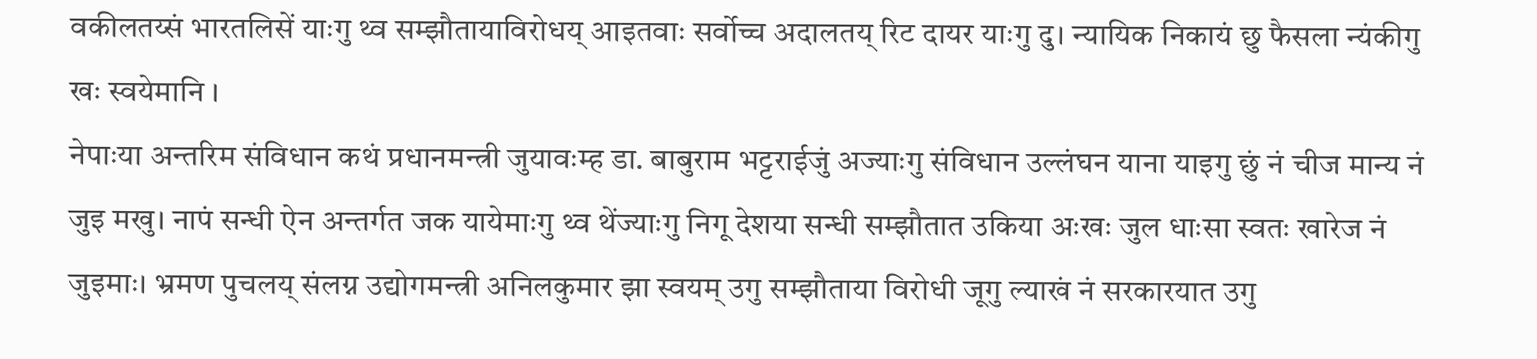वकीलतय्सं भारतलिसें याःगु थ्व सम्झौतायाविरोधय् आइतवाः सर्वोच्च अदालतय् रिट दायर याःगु दु। न्यायिक निकायं छु फैसला न्यंकीगु खः स्वयेमानि ।
नेपाःया अन्तरिम संविधान कथं प्रधानमन्त्री जुयावःम्ह डा. बाबुराम भट्टराईजुं अज्याःगु संविधान उल्लंघन याना याइगु छुं नं चीज मान्य नं जुइ मखु। नापं सन्धी ऐन अन्तर्गत जक यायेमाःगु थ्व थेंज्याःगु निगू देशया सन्धी सम्झौतात उकिया अःखः जुल धाःसा स्वतः खारेज नं जुइमाः। भ्रमण पुचलय् संलग्न उद्योगमन्त्री अनिलकुमार झा स्वयम् उगु सम्झौताया विरोधी जूगु ल्याखं नं सरकारयात उगु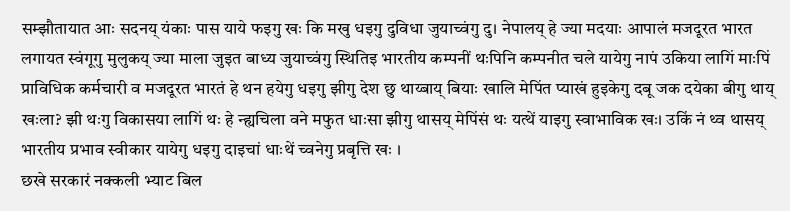सम्झौतायात आः सदनय् यंकाः पास याये फइगु खः कि मखु धइगु दुविधा जुयाच्वंगु दु। नेपालय् हे ज्या मदयाः आपालं मजदूरत भारत लगायत स्वंगूगु मुलुकय् ज्या माला जुइत बाध्य जुयाच्वंगु स्थितिइ भारतीय कम्पनीं थःपिनि कम्पनीत चले यायेगु नापं उकिया लागिं माःपिं प्राविधिक कर्मचारी व मजदूरत भारतं हे थन हयेगु धइगु झीगु देश छु थाय्बाय् बियाः खालि मेपिंत प्याखं हुइकेगु दबू जक दयेका बीगु थाय् खःला? झी थःगु विकासया लागिं थः हे न्ह्यचिला वने मफुत धाःसा झीगु थासय् मेपिंसं थः यत्थें याइगु स्वाभाविक खः। उकिं नं थ्व थासय् भारतीय प्रभाव स्वीकार यायेगु धइगु दाइचां धाःथें च्वनेगु प्रबृत्ति खः ।
छखे सरकारं नक्कली भ्याट बिल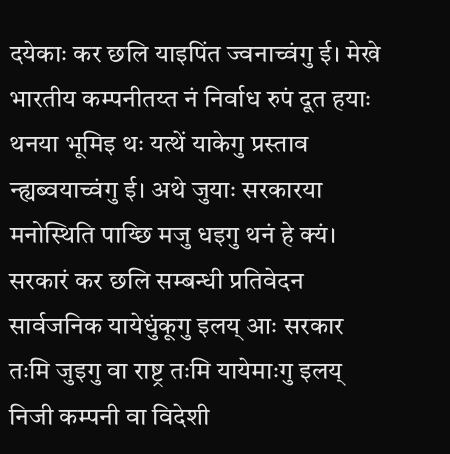दयेकाः कर छलि याइपिंत ज्वनाच्वंगु ई। मेखे भारतीय कम्पनीतय्त नं निर्वाध रुपं दूत हयाः थनया भूमिइ थः यत्थें याकेगु प्रस्ताव न्ह्यब्वयाच्वंगु ई। अथे जुयाः सरकारया मनोस्थिति पाय्छि मजु धइगु थनं हे क्यं। सरकारं कर छलि सम्बन्धी प्रतिवेदन सार्वजनिक यायेधुंकूगु इलय् आः सरकार तःमि जुइगु वा राष्ट्र तःमि यायेमाःगु इलय् निजी कम्पनी वा विदेशी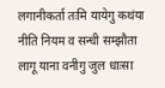लगानीकर्ता तःमि यायेगु कथंया नीति नियम व सन्धी सम्झौता लागू याना वनीगु जुल धाःसा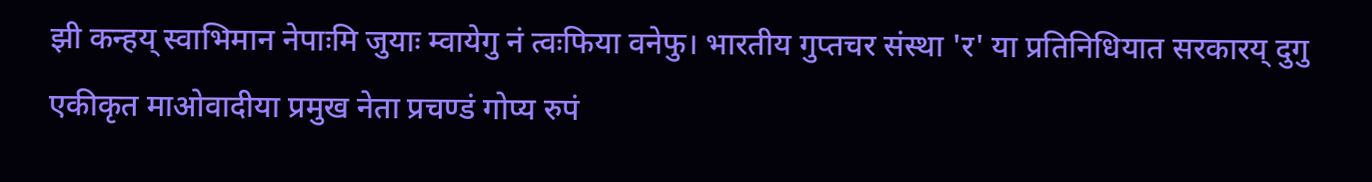झी कन्हय् स्वाभिमान नेपाःमि जुयाः म्वायेगु नं त्वःफिया वनेफु। भारतीय गुप्तचर संस्था 'र' या प्रतिनिधियात सरकारय् दुगु एकीकृत माओवादीया प्रमुख नेता प्रचण्डं गोप्य रुपं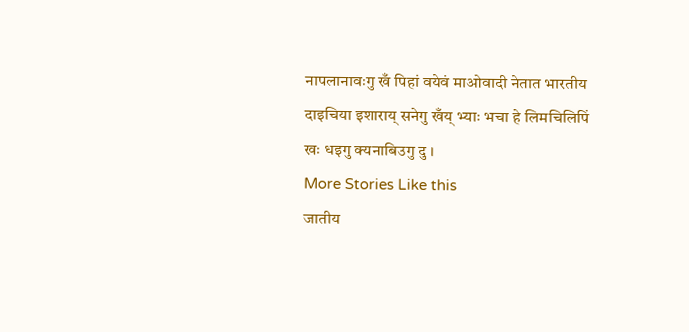नापलानावःगु खँ पिहां वयेवं माओवादी नेतात भारतीय दाइचिया इशाराय् सनेगु खँय् भ्याः भचा हे लिमचिलिपिं खः धइगु क्यनाबिउगु दु ।
More Stories Like this
जातीय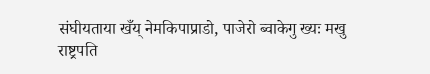संघीयताया खँय् नेमकिपाप्राडो, पाजेरो ब्वाकेगु ख्यः मखु
राष्ट्रपति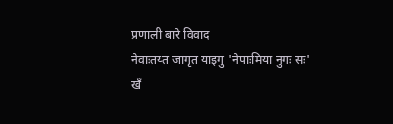प्रणाली बारे विवाद
नेवाःतय्त जागृत याइगु 'नेपाःमिया नुगः सः'
खँ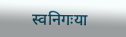स्वनिगःया